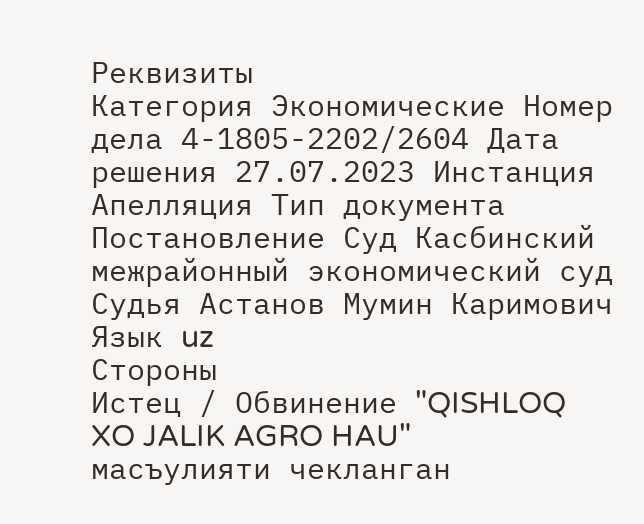Реквизиты
Категория Экономические Номер дела 4-1805-2202/2604 Дата решения 27.07.2023 Инстанция Апелляция Тип документа Постановление Суд Касбинский межрайонный экономический суд Судья Астанов Мумин Каримович Язык uz
Стороны
Истец / Обвинение "QISHLOQ XO JALIK AGRO HAU" масъулияти чекланган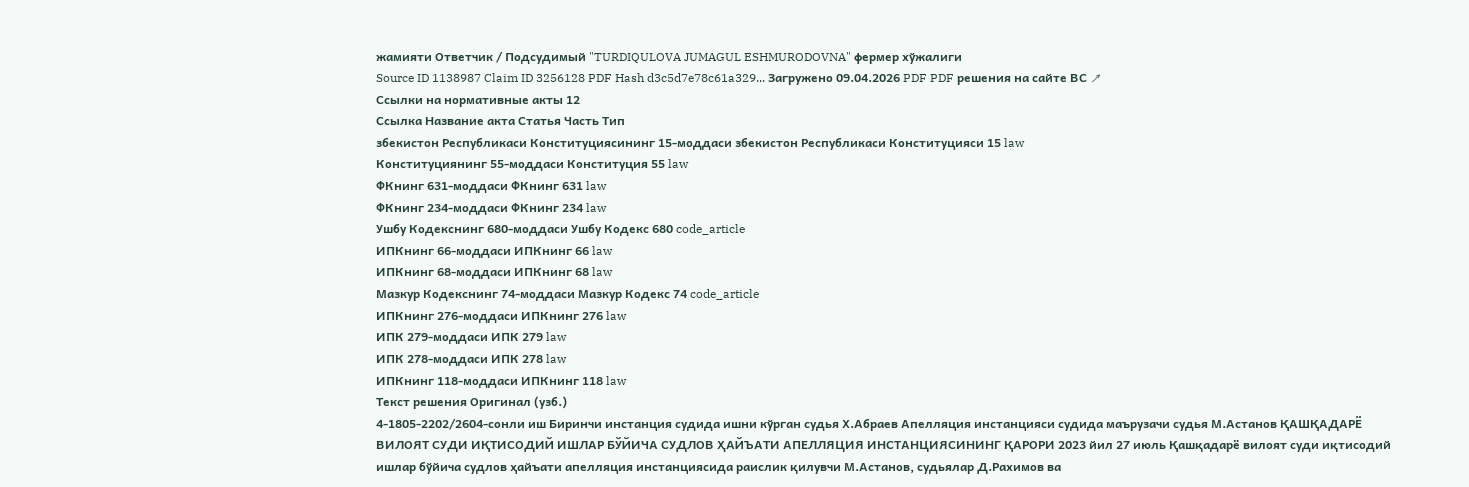жамияти Ответчик / Подсудимый "TURDIQULOVA JUMAGUL ESHMURODOVNA" фермер хўжалиги
Source ID 1138987 Claim ID 3256128 PDF Hash d3c5d7e78c61a329... Загружено 09.04.2026 PDF PDF решения на сайте ВС ↗
Ссылки на нормативные акты 12
Ссылка Название акта Статья Часть Тип
збекистон Республикаси Конституциясининг 15-моддаси збекистон Республикаси Конституцияси 15 law
Конституциянинг 55-моддаси Конституция 55 law
ФКнинг 631-моддаси ФКнинг 631 law
ФКнинг 234-моддаси ФКнинг 234 law
Ушбу Кодекснинг 680-моддаси Ушбу Кодекс 680 code_article
ИПКнинг 66-моддаси ИПКнинг 66 law
ИПКнинг 68-моддаси ИПКнинг 68 law
Мазкур Кодекснинг 74-моддаси Мазкур Кодекс 74 code_article
ИПКнинг 276-моддаси ИПКнинг 276 law
ИПК 279-моддаси ИПК 279 law
ИПК 278-моддаси ИПК 278 law
ИПКнинг 118-моддаси ИПКнинг 118 law
Текст решения Оригинал (узб.)
4-1805-2202/2604-сонли иш Биринчи инстанция судида ишни кўрган судья Х.Абраев Апелляция инстанцияси судида маърузачи судья М.Астанов ҚАШҚАДАРЁ ВИЛОЯТ СУДИ ИҚТИСОДИЙ ИШЛАР БЎЙИЧА СУДЛОВ ҲАЙЪАТИ АПЕЛЛЯЦИЯ ИНСТАНЦИЯСИНИНГ ҚАРОРИ 2023 йил 27 июль Қашқадарё вилоят суди иқтисодий ишлар бўйича судлов ҳайъати апелляция инстанциясида раислик қилувчи М.Астанов, судьялар Д.Рахимов ва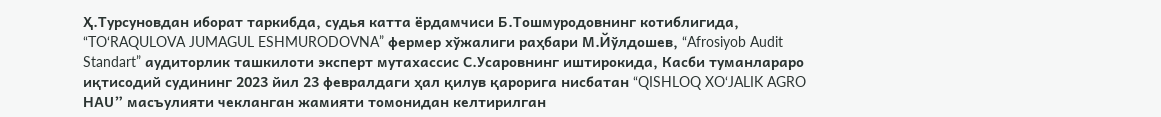Ҳ.Турсуновдан иборат таркибда, судья катта ёрдамчиси Б.Тошмуродовнинг котиблигида, “TO‘RAQULOVA JUMAGUL ESHMURODOVNA” фермер хўжалиги раҳбари М.Йўлдошев, “Afrosiyob Audit Standart” аудиторлик ташкилоти эксперт мутахассис С.Усаровнинг иштирокида, Касби туманлараро иқтисодий судининг 2023 йил 23 февралдаги ҳал қилув қарорига нисбатан “QISHLOQ XO‘JALIK AGRO НAU” масъулияти чекланган жамияти томонидан келтирилган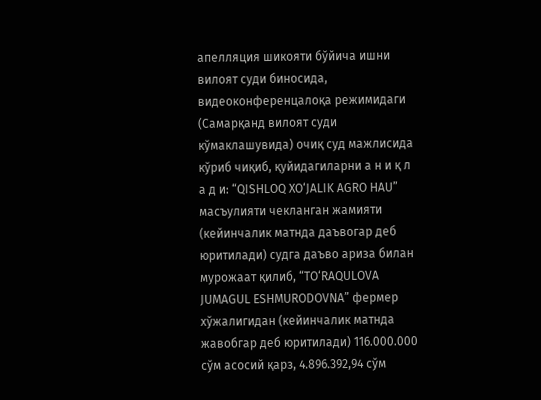апелляция шикояти бўйича ишни вилоят суди биносида, видеоконференцалоқа режимидаги (Самарқанд вилоят суди кўмаклашувида) очиқ суд мажлисида кўриб чиқиб, қуйидагиларни а н и қ л а д и: “QISHLOQ XO‘JALIK AGRO НAU” масъулияти чекланган жамияти (кейинчалик матнда даъвогар деб юритилади) судга даъво ариза билан мурожаат қилиб, “TO‘RAQULOVA JUMAGUL ESHMURODOVNA” фермер хўжалигидан (кейинчалик матнда жавобгар деб юритилади) 116.000.000 сўм асосий қарз, 4.896.392,94 сўм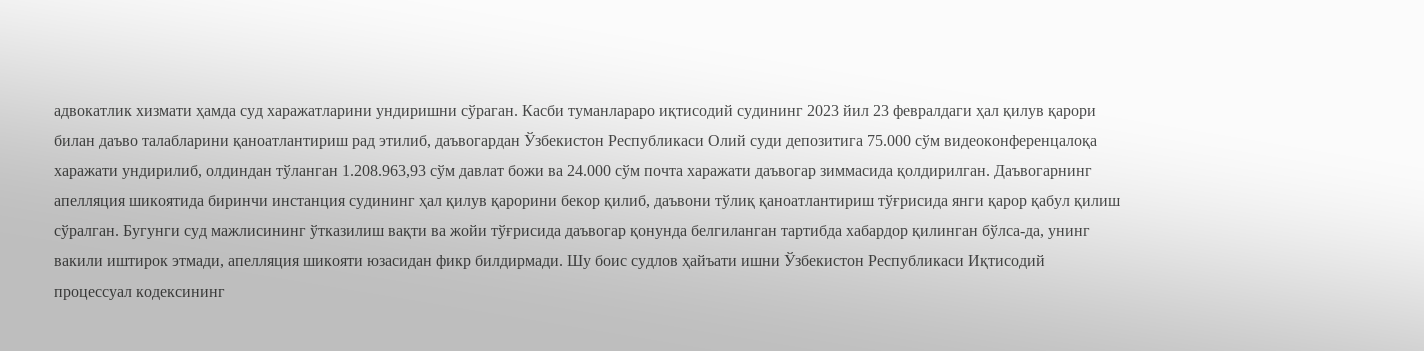адвокатлик хизмати ҳамда суд харажатларини ундиришни сўраган. Касби туманлараро иқтисодий судининг 2023 йил 23 февралдаги ҳал қилув қарори билан даъво талабларини қаноатлантириш рад этилиб, даъвогардан Ўзбекистон Республикаси Олий суди депозитига 75.000 сўм видеоконференцалоқа харажати ундирилиб, олдиндан тўланган 1.208.963,93 сўм давлат божи ва 24.000 сўм почта харажати даъвогар зиммасида қолдирилган. Даъвогарнинг апелляция шикоятида биринчи инстанция судининг ҳал қилув қарорини бекор қилиб, даъвони тўлиқ қаноатлантириш тўғрисида янги қарор қабул қилиш сўралган. Бугунги суд мажлисининг ўтказилиш вақти ва жойи тўғрисида даъвогар қонунда белгиланган тартибда хабардор қилинган бўлса-да, унинг вакили иштирок этмади, апелляция шикояти юзасидан фикр билдирмади. Шу боис судлов ҳайъати ишни Ўзбекистон Республикаси Иқтисодий процессуал кодексининг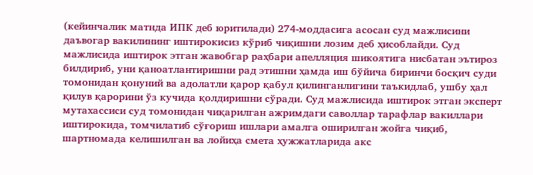(кейинчалик матнда ИПК деб юритилади) 274-моддасига асосан суд мажлисини даъвогар вакилининг иштирокисиз кўриб чиқишни лозим деб ҳисоблайди. Суд мажлисида иштирок этган жавобгар раҳбари апелляция шикоятига нисбатан эътироз билдириб, уни қаноатлантиришни рад этишни ҳамда иш бўйича биринчи босқич суди томонидан қонуний ва адолатли қарор қабул қилинганлигини таъкидлаб, ушбу ҳал қилув қарорини ўз кучида қолдиришни сўради. Суд мажлисида иштирок этган эксперт мутахассиси суд томонидан чиқарилган ажримдаги саволлар тарафлар вакиллари иштирокида, томчилатиб сўғориш ишлари амалга оширилган жойга чиқиб, шартномада келишилган ва лойиҳа смета ҳужжатларида акс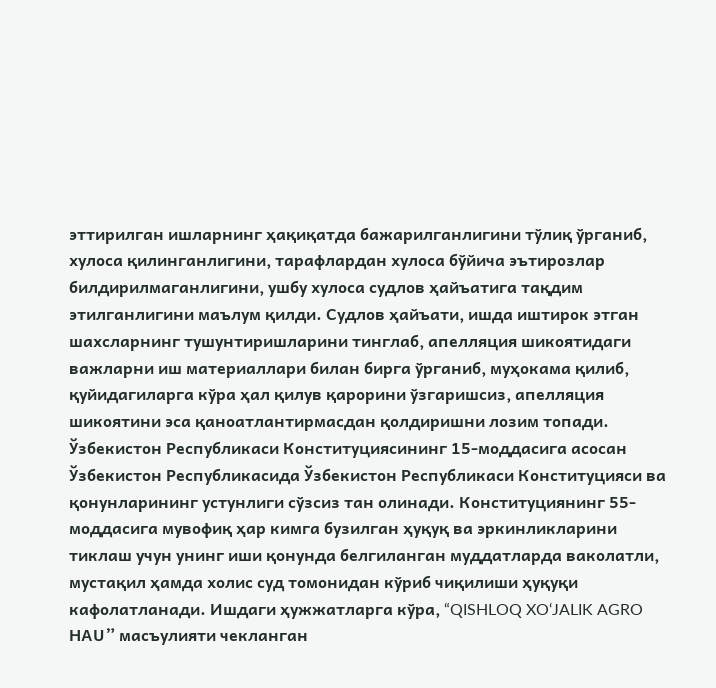эттирилган ишларнинг ҳақиқатда бажарилганлигини тўлиқ ўрганиб, хулоса қилинганлигини, тарафлардан хулоса бўйича эътирозлар билдирилмаганлигини, ушбу хулоса судлов ҳайъатига тақдим этилганлигини маълум қилди. Судлов ҳайъати, ишда иштирок этган шахсларнинг тушунтиришларини тинглаб, апелляция шикоятидаги важларни иш материаллари билан бирга ўрганиб, муҳокама қилиб, қуйидагиларга кўра ҳал қилув қарорини ўзгаришсиз, апелляция шикоятини эса қаноатлантирмасдан қолдиришни лозим топади. Ўзбекистон Республикаси Конституциясининг 15-моддасига асосан Ўзбекистон Республикасида Ўзбекистон Республикаси Конституцияси ва қонунларининг устунлиги сўзсиз тан олинади. Конституциянинг 55-моддасига мувофиқ ҳар кимга бузилган ҳуқуқ ва эркинликларини тиклаш учун унинг иши қонунда белгиланган муддатларда ваколатли, мустақил ҳамда холис суд томонидан кўриб чиқилиши ҳуқуқи кафолатланади. Ишдаги ҳужжатларга кўра, “QISHLOQ XO‘JALIK AGRO НAU” масъулияти чекланган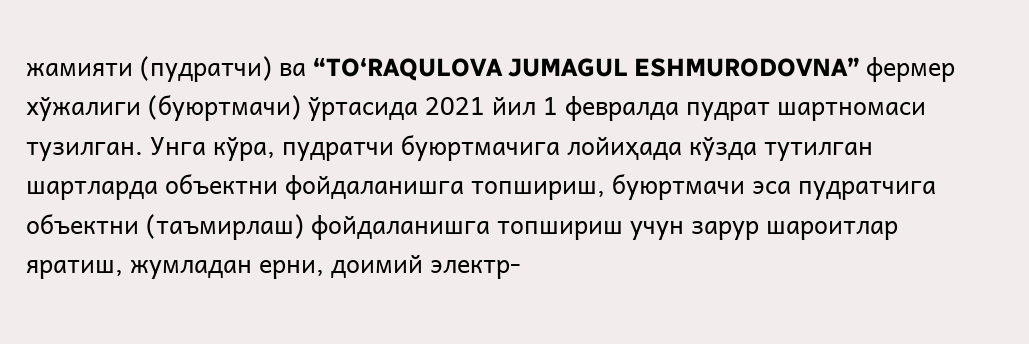жамияти (пудратчи) ва “TO‘RAQULOVA JUMAGUL ESHMURODOVNA” фермер хўжалиги (буюртмачи) ўртасида 2021 йил 1 февралда пудрат шартномаси тузилган. Унга кўра, пудратчи буюртмачига лойиҳада кўзда тутилган шартларда объектни фойдаланишга топшириш, буюртмачи эса пудратчига объектни (таъмирлаш) фойдаланишга топшириш учун зарур шароитлар яратиш, жумладан ерни, доимий электр-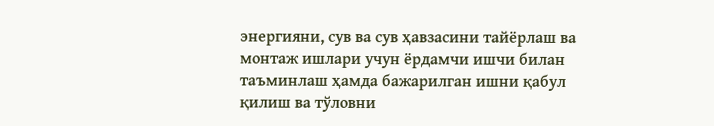энергияни, сув ва сув ҳавзасини тайёрлаш ва монтаж ишлари учун ёрдамчи ишчи билан таъминлаш ҳамда бажарилган ишни қабул қилиш ва тўловни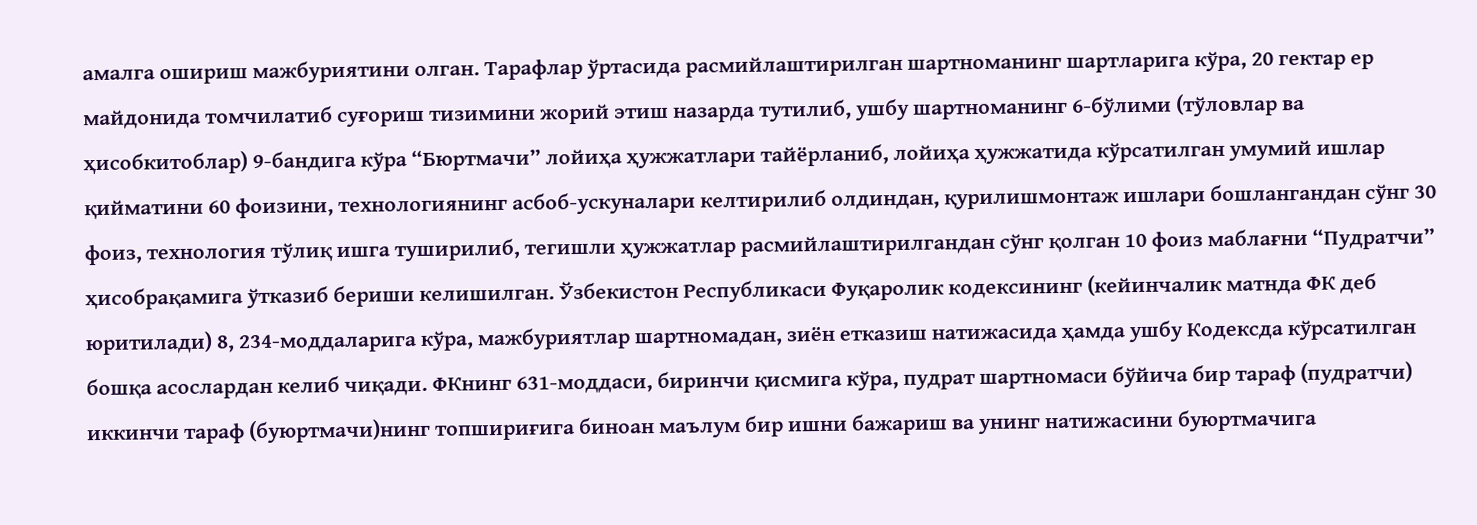амалга ошириш мажбуриятини олган. Тарафлар ўртасида расмийлаштирилган шартноманинг шартларига кўра, 20 гектар ер майдонида томчилатиб суғориш тизимини жорий этиш назарда тутилиб, ушбу шартноманинг 6-бўлими (тўловлар ва ҳисобкитоблар) 9-бандига кўра “Бюртмачи” лойиҳа ҳужжатлари тайёрланиб, лойиҳа ҳужжатида кўрсатилган умумий ишлар қийматини 60 фоизини, технологиянинг асбоб-ускуналари келтирилиб олдиндан, қурилишмонтаж ишлари бошлангандан сўнг 30 фоиз, технология тўлиқ ишга туширилиб, тегишли ҳужжатлар расмийлаштирилгандан сўнг қолган 10 фоиз маблағни “Пудратчи” ҳисобрақамига ўтказиб бериши келишилган. Ўзбекистон Республикаси Фуқаролик кодексининг (кейинчалик матнда ФК деб юритилади) 8, 234-моддаларига кўра, мажбуриятлар шартномадан, зиён етказиш натижасида ҳамда ушбу Кодексда кўрсатилган бошқа асослардан келиб чиқади. ФКнинг 631-моддаси, биринчи қисмига кўра, пудрат шартномаси бўйича бир тараф (пудратчи) иккинчи тараф (буюртмачи)нинг топшириғига биноан маълум бир ишни бажариш ва унинг натижасини буюртмачига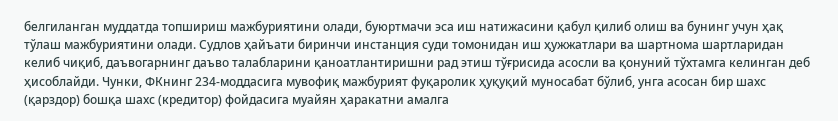белгиланган муддатда топшириш мажбуриятини олади, буюртмачи эса иш натижасини қабул қилиб олиш ва бунинг учун ҳақ тўлаш мажбуриятини олади. Судлов ҳайъати биринчи инстанция суди томонидан иш ҳужжатлари ва шартнома шартларидан келиб чиқиб, даъвогарнинг даъво талабларини қаноатлантиришни рад этиш тўғрисида асосли ва қонуний тўхтамга келинган деб ҳисоблайди. Чунки, ФКнинг 234-моддасига мувофиқ мажбурият фуқаролик ҳуқуқий муносабат бўлиб, унга асосан бир шахс (қарздор) бошқа шахс (кредитор) фойдасига муайян ҳаракатни амалга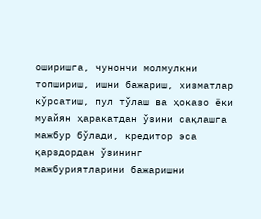оширишга, чунончи молмулкни топшириш, ишни бажариш, хизматлар кўрсатиш, пул тўлаш ва ҳоказо ёки муайян ҳаракатдан ўзини сақлашга мажбур бўлади, кредитор эса қарздордан ўзининг мажбуриятларини бажаришни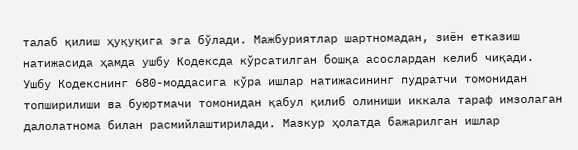талаб қилиш ҳуқуқига эга бўлади. Мажбуриятлар шартномадан, зиён етказиш натижасида ҳамда ушбу Кодексда кўрсатилган бошқа асослардан келиб чиқади. Ушбу Кодекснинг 680-моддасига кўра ишлар натижасининг пудратчи томонидан топширилиши ва буюртмачи томонидан қабул қилиб олиниши иккала тараф имзолаган далолатнома билан расмийлаштирилади. Мазкур ҳолатда бажарилган ишлар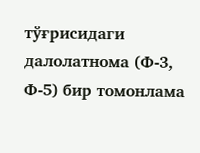тўғрисидаги далолатнома (Ф-3, Ф-5) бир томонлама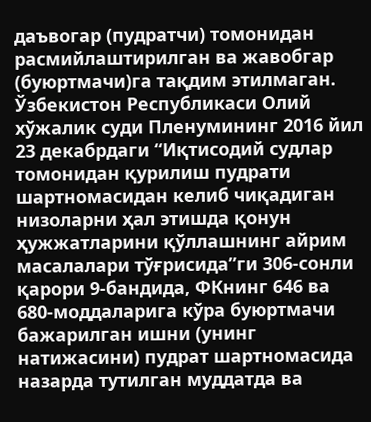даъвогар (пудратчи) томонидан расмийлаштирилган ва жавобгар (буюртмачи)га тақдим этилмаган. Ўзбекистон Республикаси Олий хўжалик суди Пленумининг 2016 йил 23 декабрдаги “Иқтисодий судлар томонидан қурилиш пудрати шартномасидан келиб чиқадиган низоларни ҳал этишда қонун ҳужжатларини қўллашнинг айрим масалалари тўғрисида”ги 306-сонли қарори 9-бандида, ФКнинг 646 ва 680-моддаларига кўра буюртмачи бажарилган ишни (унинг натижасини) пудрат шартномасида назарда тутилган муддатда ва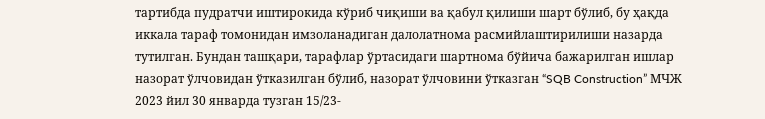тартибда пудратчи иштирокида кўриб чиқиши ва қабул қилиши шарт бўлиб, бу ҳақда иккала тараф томонидан имзоланадиган далолатнома расмийлаштирилиши назарда тутилган. Бундан ташқари, тарафлар ўртасидаги шартнома бўйича бажарилган ишлар назорат ўлчовидан ўтказилган бўлиб, назорат ўлчовини ўтказган “SQB Construction” МЧЖ 2023 йил 30 январда тузган 15/23-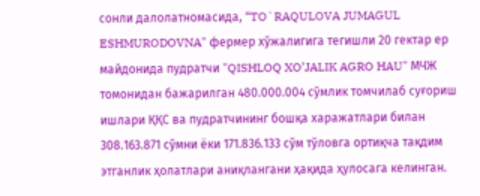сонли далолатномасида, “TO`RAQULOVA JUMAGUL ESHMURODOVNA" фермер хўжалигига тегишли 20 гектар ер майдонида пудратчи "QISHLOQ XO’JALIK AGRO HAU" МЧЖ томонидан бажарилган 480.000.004 сўмлик томчилаб суғориш ишлари ҚҚС ва пудратчининг бошқа харажатлари билан 308.163.871 сўмни ёки 171.836.133 сўм тўловга ортиқча тақдим этганлик ҳолатлари аниқлангани ҳақида ҳулосага келинган.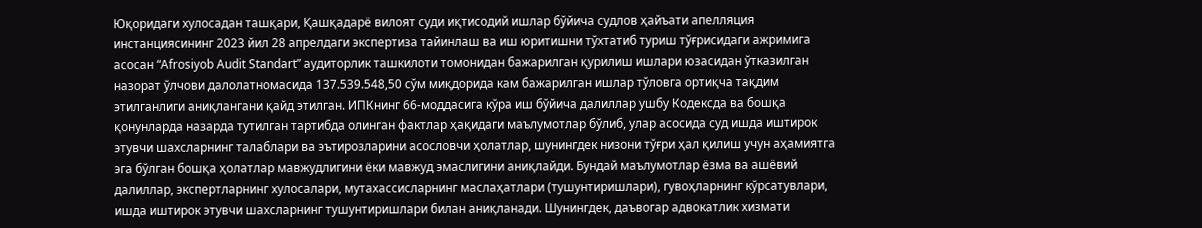Юқоридаги хулосадан ташқари, Қашқадарё вилоят суди иқтисодий ишлар бўйича судлов ҳайъати апелляция инстанциясининг 2023 йил 28 апрелдаги экспертиза тайинлаш ва иш юритишни тўхтатиб туриш тўғрисидаги ажримига асосан “Afrosiyob Audit Standart” аудиторлик ташкилоти томонидан бажарилган қурилиш ишлари юзасидан ўтказилган назорат ўлчови далолатномасида 137.539.548,50 сўм миқдорида кам бажарилган ишлар тўловга ортиқча тақдим этилганлиги аниқлангани қайд этилган. ИПКнинг 66-моддасига кўра иш бўйича далиллар ушбу Кодексда ва бошқа қонунларда назарда тутилган тартибда олинган фактлар ҳақидаги маълумотлар бўлиб, улар асосида суд ишда иштирок этувчи шахсларнинг талаблари ва эътирозларини асословчи ҳолатлар, шунингдек низони тўғри ҳал қилиш учун аҳамиятга эга бўлган бошқа ҳолатлар мавжудлигини ёки мавжуд эмаслигини аниқлайди. Бундай маълумотлар ёзма ва ашёвий далиллар, экспертларнинг хулосалари, мутахассисларнинг маслаҳатлари (тушунтиришлари), гувоҳларнинг кўрсатувлари, ишда иштирок этувчи шахсларнинг тушунтиришлари билан аниқланади. Шунингдек, даъвогар адвокатлик хизмати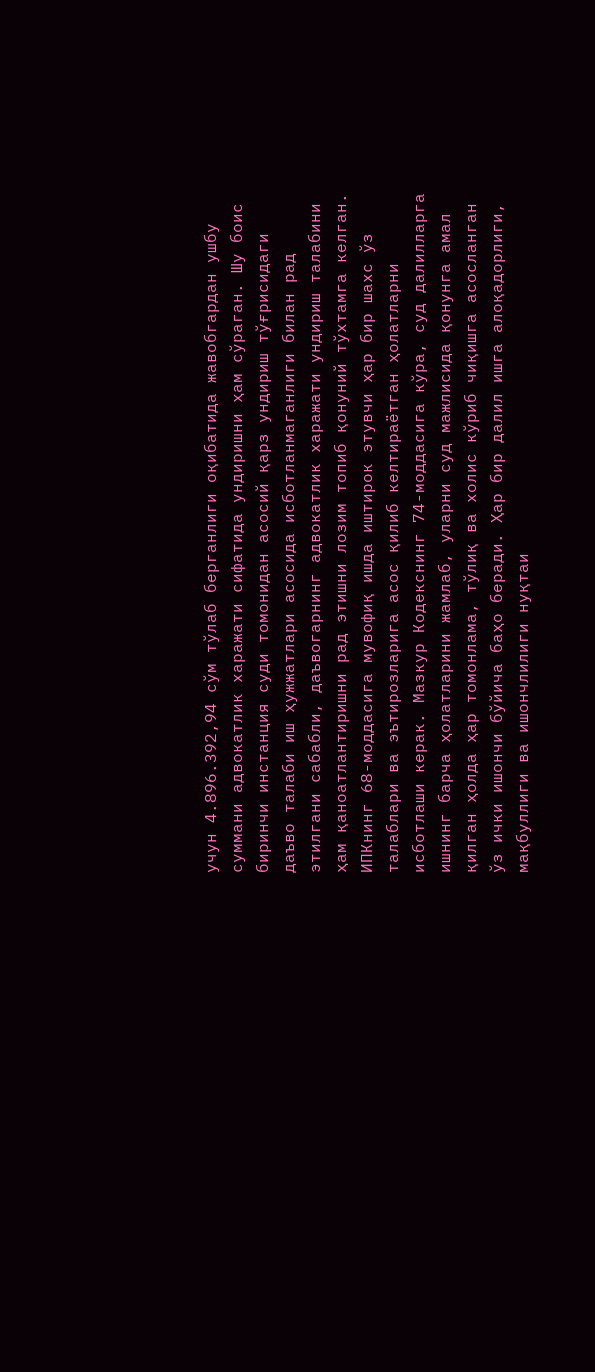учун 4.896.392,94 сўм тўлаб берганлиги оқибатида жавобгардан ушбу суммани адвокатлик харажати сифатида ундиришни ҳам сўраган. Шу боис биринчи инстанция суди томонидан асосий қарз ундириш тўғрисидаги даъво талаби иш ҳужжатлари асосида исботланмаганлиги билан рад этилгани сабабли, даъвогарнинг адвокатлик харажати ундириш талабини ҳам қаноатлантиришни рад этишни лозим топиб қонуний тўхтамга келган. ИПКнинг 68-моддасига мувофиқ ишда иштирок этувчи ҳар бир шахс ўз талаблари ва эътирозларига асос қилиб келтираётган ҳолатларни исботлаши керак. Мазкур Кодекснинг 74-моддасига кўра, суд далилларга ишнинг барча ҳолатларини жамлаб, уларни суд мажлисида қонунга амал қилган ҳолда ҳар томонлама, тўлиқ ва холис кўриб чиқишга асосланган ўз ички ишончи бўйича баҳо беради. Ҳар бир далил ишга алоқадорлиги, мақбуллиги ва ишончлилиги нуқтаи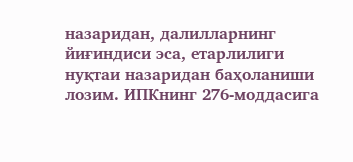назаридан, далилларнинг йиғиндиси эса, етарлилиги нуқтаи назаридан баҳоланиши лозим. ИПКнинг 276-моддасига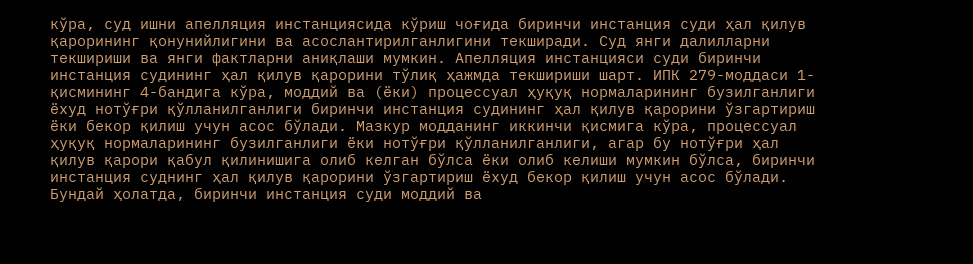кўра, суд ишни апелляция инстанциясида кўриш чоғида биринчи инстанция суди ҳал қилув қарорининг қонунийлигини ва асослантирилганлигини текширади. Суд янги далилларни текшириши ва янги фактларни аниқлаши мумкин. Апелляция инстанцияси суди биринчи инстанция судининг ҳал қилув қарорини тўлиқ ҳажмда текшириши шарт. ИПК 279-моддаси 1-қисмининг 4-бандига кўра, моддий ва (ёки) процессуал ҳуқуқ нормаларининг бузилганлиги ёхуд нотўғри қўлланилганлиги биринчи инстанция судининг ҳал қилув қарорини ўзгартириш ёки бекор қилиш учун асос бўлади. Мазкур модданинг иккинчи қисмига кўра, процессуал ҳуқуқ нормаларининг бузилганлиги ёки нотўғри қўлланилганлиги, агар бу нотўғри ҳал қилув қарори қабул қилинишига олиб келган бўлса ёки олиб келиши мумкин бўлса, биринчи инстанция суднинг ҳал қилув қарорини ўзгартириш ёхуд бекор қилиш учун асос бўлади. Бундай ҳолатда, биринчи инстанция суди моддий ва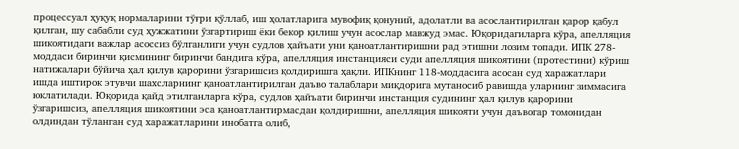процессуал ҳуқуқ нормаларини тўғри қўллаб, иш ҳолатларига мувофиқ қонуний, адолатли ва асослантирилган қарор қабул қилган, шу сабабли суд ҳужжатини ўзгартириш ёки бекор қилиш учун асослар мавжуд эмас. Юқоридагиларга кўра, апелляция шикоятидаги важлар асоссиз бўлганлиги учун судлов ҳайъати уни қаноатлантиришни рад этишни лозим топади. ИПК 278-моддаси биринчи қисмининг биринчи бандига кўра, апелляция инстанцияси суди апелляция шикоятини (протестини) кўриш натижалари бўйича ҳал қилув қарорини ўзгаришсиз қолдиришга ҳақли. ИПКнинг 118-моддасига асосан суд харажатлари ишда иштирок этувчи шахсларнинг қаноатлантирилган даъво талаблари миқдорига мутаносиб равишда уларнинг зиммасига юклатилади. Юқорида қайд этилганларга кўра, судлов ҳайъати биринчи инстанция судининг ҳал қилув қарорини ўзгаришсиз, апелляция шикоятини эса қаноатлантирмасдан қолдиришни, апелляция шикояти учун даъвогар томонидан олдиндан тўланган суд харажатларини инобатга олиб,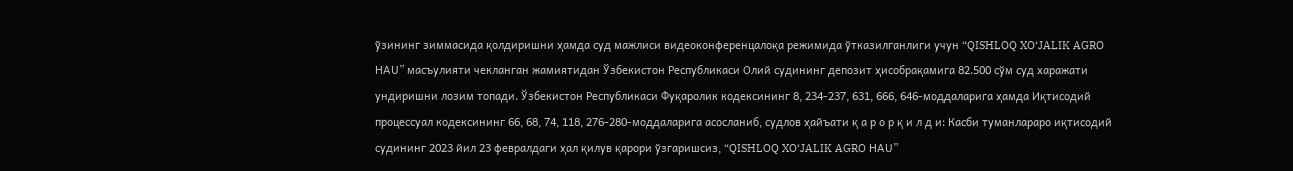ўзининг зиммасида қолдиришни ҳамда суд мажлиси видеоконференцалоқа режимида ўтказилганлиги учун “QISHLOQ XO‘JALIK AGRO НAU” масъулияти чекланган жамиятидан Ўзбекистон Республикаси Олий судининг депозит ҳисобрақамига 82.500 сўм суд харажати ундиришни лозим топади. Ўзбекистон Республикаси Фуқаролик кодексининг 8, 234-237, 631, 666, 646-моддаларига ҳамда Иқтисодий процессуал кодексининг 66, 68, 74, 118, 276-280-моддаларига асосланиб, судлов ҳайъати қ а р о р қ и л д и: Касби туманлараро иқтисодий судининг 2023 йил 23 февралдаги ҳал қилув қарори ўзгаришсиз, “QISHLOQ XO‘JALIK AGRO НAU”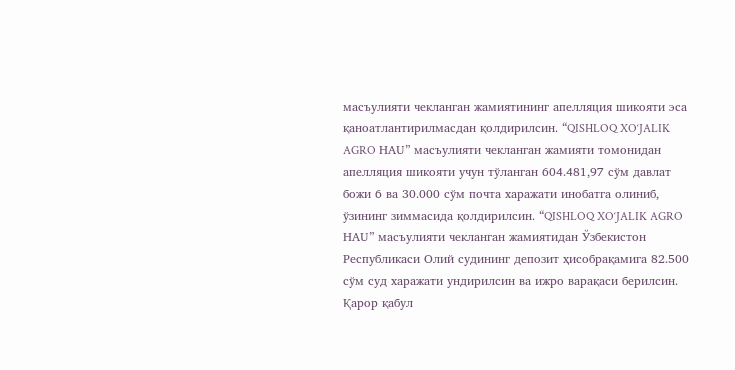масъулияти чекланган жамиятининг апелляция шикояти эса қаноатлантирилмасдан қолдирилсин. “QISHLOQ XO‘JALIK AGRO НAU” масъулияти чекланган жамияти томонидан апелляция шикояти учун тўланган 604.481,97 сўм давлат божи 6 ва 30.000 сўм почта харажати инобатга олиниб, ўзининг зиммасида қолдирилсин. “QISHLOQ XO‘JALIK AGRO НAU” масъулияти чекланган жамиятидан Ўзбекистон Республикаси Олий судининг депозит ҳисобрақамига 82.500 сўм суд харажати ундирилсин ва ижро варақаси берилсин. Қарор қабул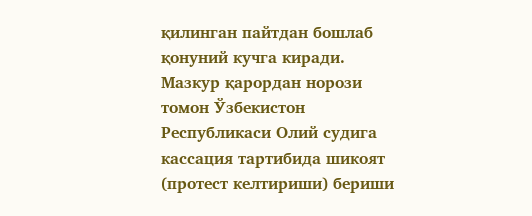қилинган пайтдан бошлаб қонуний кучга киради. Мазкур қарордан норози томон Ўзбекистон Республикаси Олий судига кассация тартибида шикоят (протест келтириши) бериши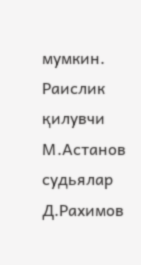мумкин. Раислик қилувчи М.Астанов судьялар Д.Рахимов